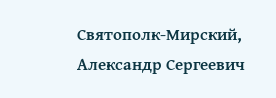Святополк-Мирский, Александр Сергеевич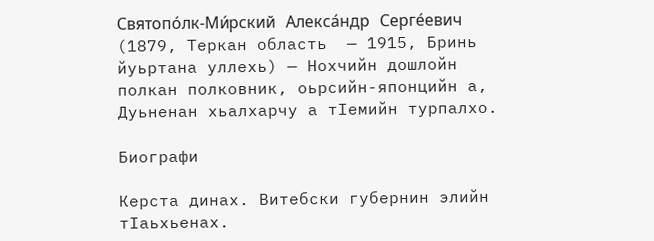Святопо́лк-Ми́рский Алекса́ндр Серге́евич (1879, Теркан область  — 1915, Бринь йуьртана уллехь) — Нохчийн дошлойн полкан полковник, оьрсийн-японцийн а, Дуьненан хьалхарчу а тӀемийн турпалхо.

Биографи

Керста динах. Витебски губернин элийн тӀаьхьенах.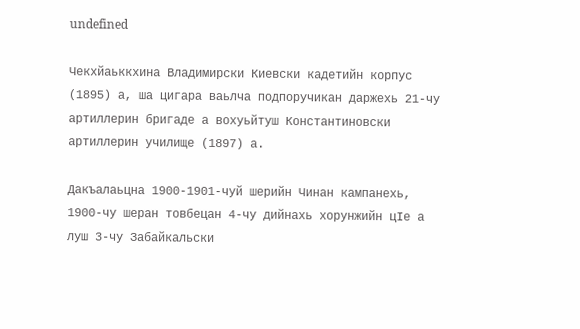undefined

Чекхйаьккхина Владимирски Киевски кадетийн корпус (1895) а, ша цигара ваьлча подпоручикан даржехь 21-чу артиллерин бригаде а вохуьйтуш Константиновски артиллерин училище (1897) а.

Дакъалаьцна 1900-1901-чуй шерийн Чинан кампанехь, 1900-чу шеран товбецан 4-чу дийнахь хорунжийн цӀе а луш 3-чу Забайкальски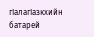гӀалагӀазкхийн батарей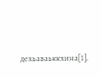дехьаваьккхина[1].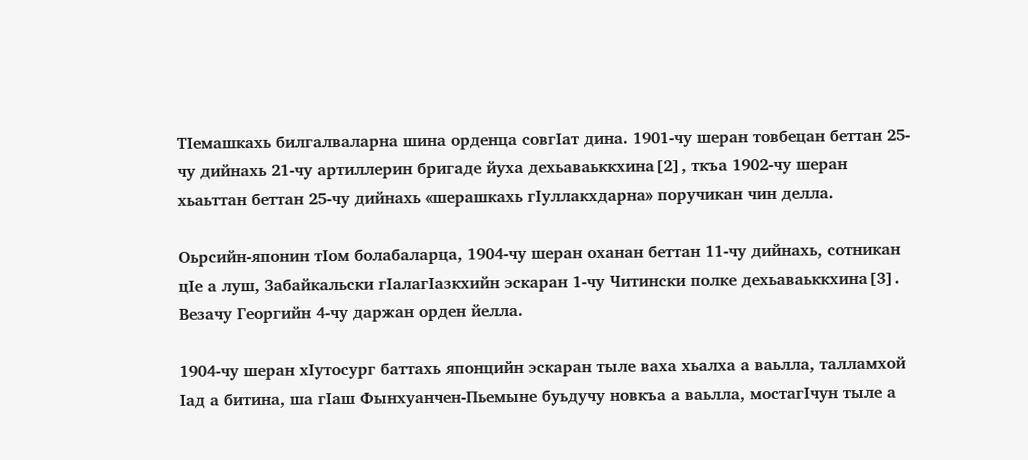ТӀемашкахь билгалваларна шина орденца совгӀат дина. 1901-чу шеран товбецан беттан 25-чу дийнахь 21-чу артиллерин бригаде йуха дехьаваьккхина[2], ткъа 1902-чу шеран хьаьттан беттан 25-чу дийнахь «шерашкахь гӀуллакхдарна» поручикан чин делла.

Оьрсийн-японин тӀом болабаларца, 1904-чу шеран оханан беттан 11-чу дийнахь, сотникан цӀе а луш, Забайкальски гӀалагӀазкхийн эскаран 1-чу Читински полке дехьаваьккхина[3]. Везачу Георгийн 4-чу даржан орден йелла.

1904-чу шеран хӀутосург баттахь японцийн эскаран тыле ваха хьалха а ваьлла, талламхой Ӏад а битина, ша гӀаш Фынхуанчен-Пьемыне буьдучу новкъа а ваьлла, мостагӀчун тыле а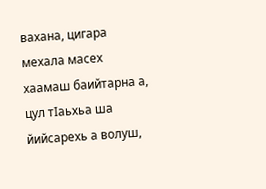вахана, цигара мехала масех хаамаш баийтарна а, цул тӀаьхьа ша йийсарехь а волуш,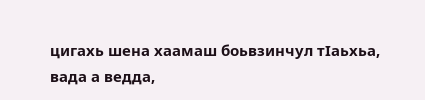цигахь шена хаамаш боьвзинчул тӀаьхьа, вада а ведда,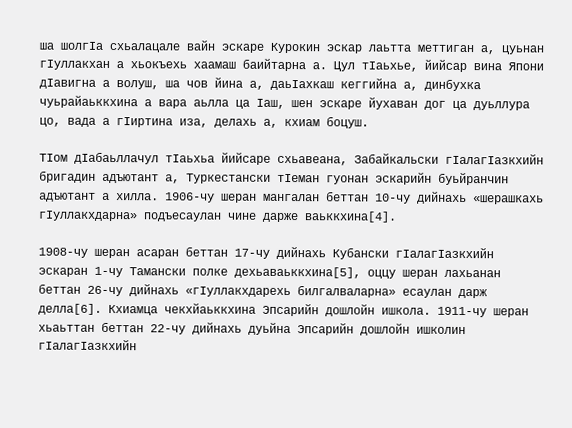ша шолгӀа схьалацале вайн эскаре Курокин эскар лаьтта меттиган а, цуьнан гӀуллакхан а хьокъехь хаамаш баийтарна а. Цул тӀаьхье, йийсар вина Япони дӀавигна а волуш, ша чов йина а, даьӀахкаш кеггийна а, динбухка чуьрайаьккхина а вара аьлла ца Ӏаш, шен эскаре йухаван дог ца дуьллура цо, вада а гӀиртина иза, делахь а, кхиам боцуш.

ТӀом дӀабаьллачул тӀаьхьа йийсаре схьавеана, Забайкальски гӀалагӀазкхийн бригадин адъютант а, Туркестански тӀеман гуонан эскарийн буьйранчин адъютант а хилла. 1906-чу шеран мангалан беттан 10-чу дийнахь «шерашкахь гӀуллакхдарна» подъесаулан чине дарже ваьккхина[4].

1908-чу шеран асаран беттан 17-чу дийнахь Кубански гӀалагӀазкхийн эскаран 1-чу Тамански полке дехьаваьккхина[5], оццу шеран лахьанан беттан 26-чу дийнахь «гӀуллакхдарехь билгалваларна» есаулан дарж делла[6]. Кхиамца чекхйаьккхина Эпсарийн дошлойн ишкола. 1911-чу шеран хьаьттан беттан 22-чу дийнахь дуьйна Эпсарийн дошлойн ишколин гӀалагӀазкхийн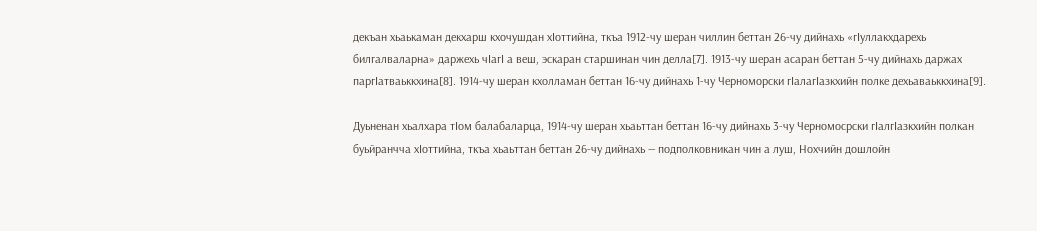декъан хьаькаман декхарш кхочушдан хӀоттийна, ткъа 1912-чу шеран чиллин беттан 26-чу дийнахь «гӀуллакхдарехь билгалваларна» даржехь чӀагӀ а веш, эскаран старшинан чин делла[7]. 1913-чу шеран асаран беттан 5-чу дийнахь даржах паргӀатваьккхина[8]. 1914-чу шеран кхолламан беттан 16-чу дийнахь 1-чу Черноморски гӀалагӀазкхийн полке дехьаваьккхина[9].

Дуьненан хьалхара тӀом балабаларца, 1914-чу шеран хьаьттан беттан 16-чу дийнахь 3-чу Черномосрски гӀалгӀазкхийн полкан буьйранчча хӀоттийна, ткъа хьаьттан беттан 26-чу дийнахь — подполковникан чин а луш, Нохчийн дошлойн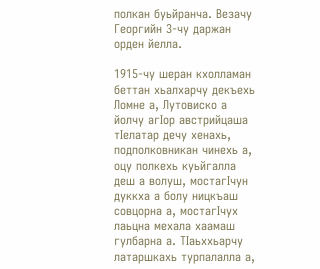полкан буьйранча. Везачу Георгийн 3-чу даржан орден йелла.

1915-чу шеран кхолламан беттан хьалхарчу декъехь Ломне а, Лутовиско а йолчу агӀор австрийцаша тӀелатар дечу хенахь, подполковникан чинехь а, оцу полкехь куьйгалла деш а волуш, мостагӀчун дуккха а болу ницкъаш совцорна а, мостагӀчух лаьцна мехала хаамаш гулбарна а. ТӀаьххьарчу латаршкахь турпалалла а,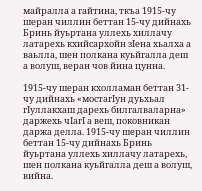майралла а гайтина, ткъа 1915-чу шеран чиллин беттан 15-чу дийнахь Бринь йуьртана уллехь хиллачу латарехь кхийсархойн зӀена хьалха а ваьлла, шен полкана куьйгалла деш а волуш, веран чов йина цунна.

1915-чу шеран кхолламан беттан 31-чу дийнахь «мостагӀун дуьхьал гӀуллакхаш дарехь билгалваларна» даржехь чӀагӀ а веш, поковникан даржа делла. 1915-чу шеран чиллин беттан 15-чу дийнахь Бринь йуьртана уллехь хиллачу латарехь, шен полкана куьйгалла деш а волуш, вийна.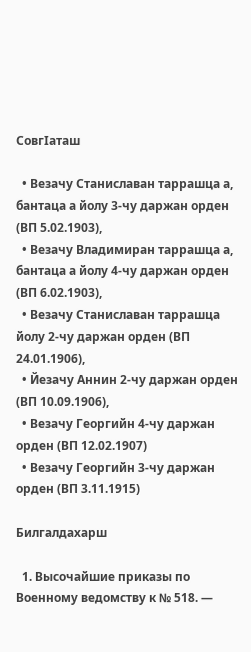СовгӀаташ

  • Везачу Станиславан таррашца а, бантаца а йолу 3-чу даржан орден (ВП 5.02.1903),
  • Везачу Владимиран таррашца а, бантаца а йолу 4-чу даржан орден (ВП 6.02.1903),
  • Везачу Станиславан таррашца йолу 2-чу даржан орден (ВП 24.01.1906),
  • Йезачу Аннин 2-чу даржан орден (ВП 10.09.1906),
  • Везачу Георгийн 4-чу даржан орден (ВП 12.02.1907)
  • Везачу Георгийн 3-чу даржан орден (ВП 3.11.1915)

Билгалдахарш

  1. Высочайшие приказы по Военному ведомству к № 518. —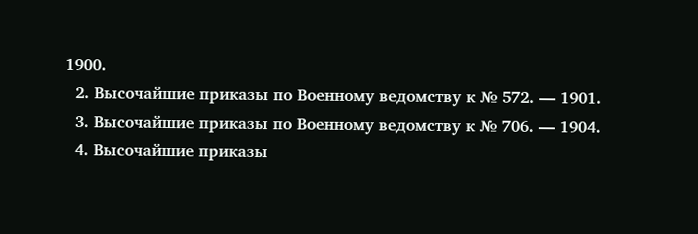1900.
  2. Высочайшие приказы по Военному ведомству к № 572. — 1901.
  3. Высочайшие приказы по Военному ведомству к № 706. — 1904.
  4. Высочайшие приказы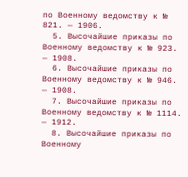по Военному ведомству к № 821. — 1906.
  5. Высочайшие приказы по Военному ведомству к № 923. — 1908.
  6. Высочайшие приказы по Военному ведомству к № 946. — 1908.
  7. Высочайшие приказы по Военному ведомству к № 1114. — 1912.
  8. Высочайшие приказы по Военному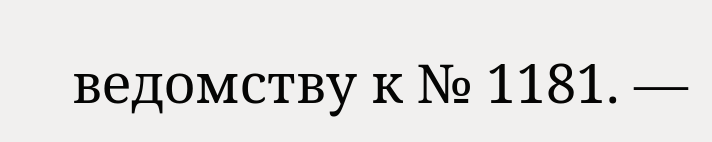ведомству к № 1181. —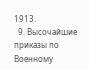1913.
  9. Высочайшие приказы по Военному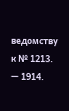ведомству к № 1213. — 1914.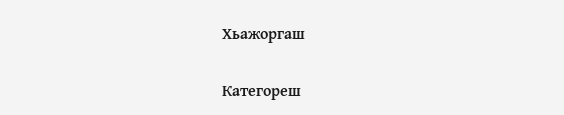Хьажоргаш

Категореш